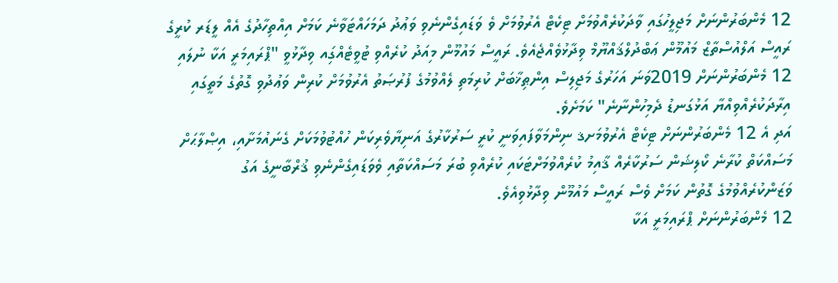12 މެންބަރުންނަށް މަޖިލީހުގައި ވާދަކުރެއްވުމަށް ޓިކެޓް އެރުވުމަށް ވެ ވަޑައިގެންނެވި ވަޢުދު ދަމަހައްޓަވާނެ ކަމަށް އިއްތިހާދުގެ އެއް ލީޑަރ ކުރީގެ ރައީސް އަލްއުސްތާޒް މައުމޫން ޢަބްދުލްޤައްޔޫމް ވިދާޅުވެއްޖެއެވެ. ރައީސް މައުމޫން މިއަދު ކުރެއްވި ޓުވީޓެއްގަިއ ވިދާޅުވީ "ޕްރައިމަރީ އަކާ ނުލައި 12 މެންބަރުންނަށް 2019ވަނަ އަހަރުގެ މަޖިލިސް އިންޠިޚާބަށް ކުރިމަތި ލެއްވުމުގެ ފުރުޞަތު އެރުވުމަށް ކުރިން ވަޢުދުވި ގޮތުގެ މަތީގައި އިރާދަކުރެއްވިއްޔާ އަޅުގަނޑު ދެމިހުންނާނެ" ކަމަށެވެ.
އަދި އެ 12 މެންބަރުންނަށް ޓިކެޓް އެރުވުމަށޤ ނިންމަވާފައިވަނީ ކުރީ ސަރުކާރުގެ އަނިޔާވެރިކަން ހުއްޓުވުމަކަށް ގެނައުމަށާއި، އިޞްލާޙަށް މަސައްކަތް ކުރާނެ ކޯލިޝަން ސަރުކާރެއް ޤާއިމު ކުރެއްވުމަށްޓަކައި ކުރެއްވި ބުރަ މަސައްކަތާއި ވެވަޑައިގެންނެވި ޤުރްބާނީގެ އަގު ވަޒަންކުރެއްވުމުގެ ގޮތުން ކަމަށް ވެސް ރައީސް މައުމޫން ވިދާޅުވިއެވެ.
12 މެންބަރުންނަށް ޕްރައިމަރީ އަކާ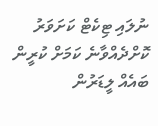ނުލައި ޓިކެޓް ކަށަވަރު ކޮށްދެއްވާނެ ކަމަށް ކުރީން ބައެއް ލީޑަރުން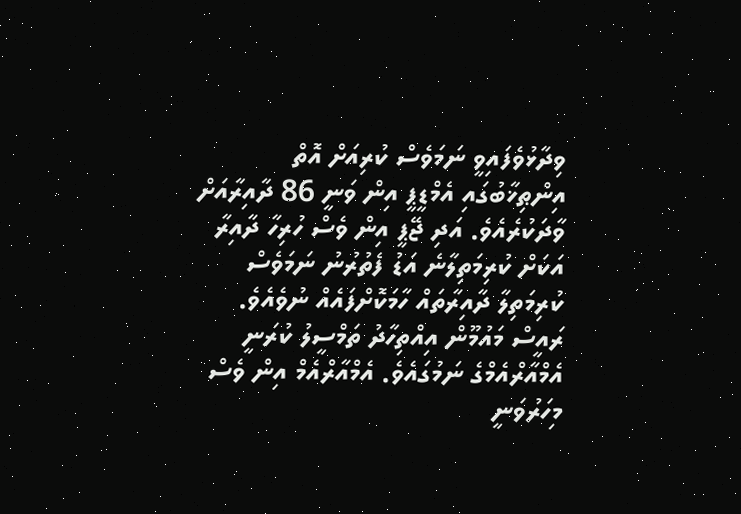ވިދާޅުވެފައިވީ ނަމަވެސް ކުރިއަށް އޮތް އިންޠިޚާބުގައި އެމްޑީޕީ އިން ވަނީ 86 ދާއިރާއަށް ވާދަކުރެއެވެ. އަދި ޖޭޕީ އިން ވެސް ހުރިހާ ދާއިރާ އަކަށް ކުރިމަތިލާނެ އަޑު ފެތުރުނު ނަމަވެސް ކުރިމަތިލާ ދާއިރާތައް ހާމަކޮށްފައެއް ނުވެއެވެ. ރައީސް މައުމޫން އިއްތިހާދު ތަމްސީލު ކުރަނީ އެމްއާރްއެމްގެ ނަމުގައެވެ. އެމްއާރްއެމް އިން ވެސް މިހަރުވަނީ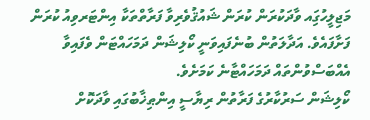މަޖިލީހުގަިއ ވާދަކުރަން ކުރަން ޝައުޤުވެރިވާ ފަރާތްތަކާ އިންޓަރވިއު ކުރަން ފަށާފައެވެ. އަދާލަތުން ބުނެފައިވަނީ ކޯލިޝަން ދަމަހައްޓަން ވެފައިވާ އެއްބަސްވުންތައް ދަމަހައްޓާނެ ކަމަށެވެ.
ކޯލިޝަން ސަރުކާރުގެ ފަރާތުން ރިޔާސީ އިންޠިޚާބުގައި ވާދަކޮށް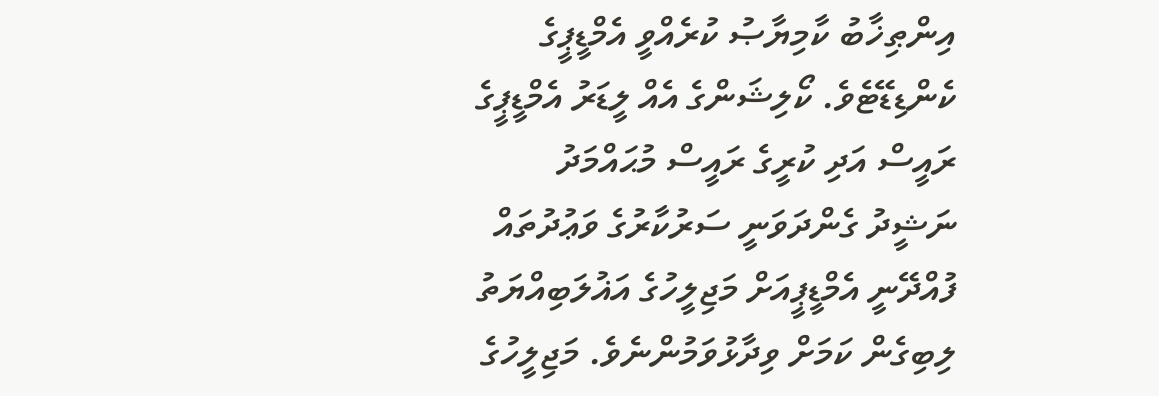އިންޠިޚާބު ކާމިޔާޞު ކުރެއްވީ އެމްޑީޕީގެ ކެންޑިޑޭޓެވެ. ކޯލިޝަންގެ އެއް ލީޑަރު އެމްޑީޕީގެ ރައީސް އަދި ކުރީގެ ރައީސް މުޙައްމަދު ނަޝީދު ގެންދަވަނީ ސަރުކާރުގެ ވަޢުދުތައް ފުއްދޭނީ އެމްޑީޕީއަށް މަޖިލީހުގެ އަޣުލަބިއްޔަތު ލިބިގެން ކަމަށް ވިދާޅުވަމުންނެވެ. މަޖިލީހުގެ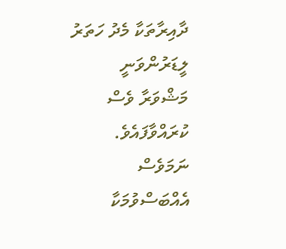ދާއިރާތަކާ މެދު ހަތަރު ލީޑަރުންވަނީ މަޝްވަރާ ވެސް ކުރައްވާފައެވެ. ނަމަވެސް އެއްބަސްވުމަކާ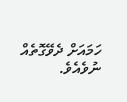ހަމައަށް ދެވޭގޮތެއް ނުވެއެވެ.